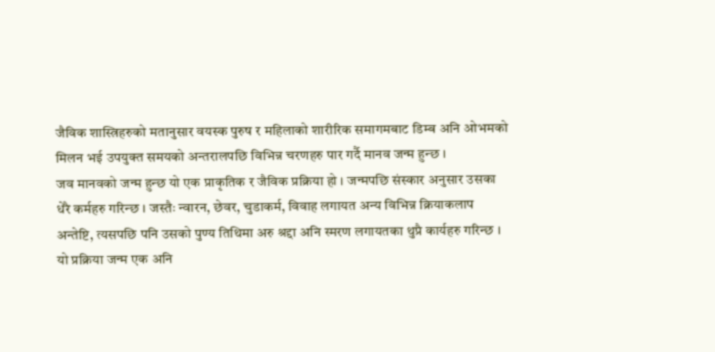जैविक शास्त्रिहरुको मतानुसार वयस्क पुरुष र महिलाको शारीरिक समागमबाट डिम्ब अनि ओभमको मिलन भई उपयुक्त समयको अन्तरालपछि विभिन्न चरणहरु पार गर्दै मानव जन्म हुन्छ ।
जव मानवको जन्म हुन्छ यो एक प्राकृतिक र जैविक प्रक्रिया हो । जन्मपछि संस्कार अनुसार उसका धेरै कर्महरु गरिन्छ । जस्तैः न्वारन, छेवर, चुडाकर्म, विवाह लगायत अन्य विभिन्न क्रियाकलाप अन्तेष्टि, त्यसपछि पनि उसको पुण्य तिथिमा अरु श्रद्दा अनि स्मरण लगायतका थुप्रै कार्यहरु गरिन्छ ।
यो प्रक्रिया जन्म एक अनि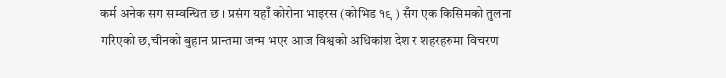कर्म अनेक सग सम्वन्धित छ । प्रसंग यहाँ कोरोना भाइरस (कोभिड १९ ) सँग एक किसिमको तुलना गरिएको छ,चीनको बुहान प्रान्तमा जन्म भएर आज विश्वको अधिकांश देश र शहरहरुमा विचरण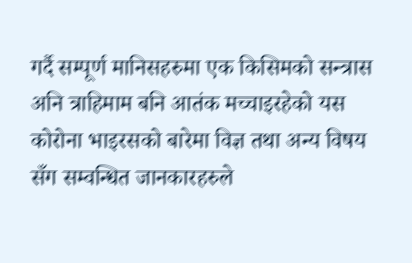गर्दै सम्पूर्ण मानिसहरुमा एक किसिमको सन्त्रास अनि त्राहिमाम बनि आतंक मच्चाइरहेको यस कोरोना भाइरसको बारेमा विज्ञ तथा अन्य विषय सँग सम्वन्धित जानकारहरुले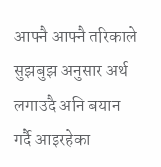आफ्नै आफ्नै तरिकाले सुझबुझ अनुसार अर्थ लगाउदै अनि बयान गर्दै आइरहेका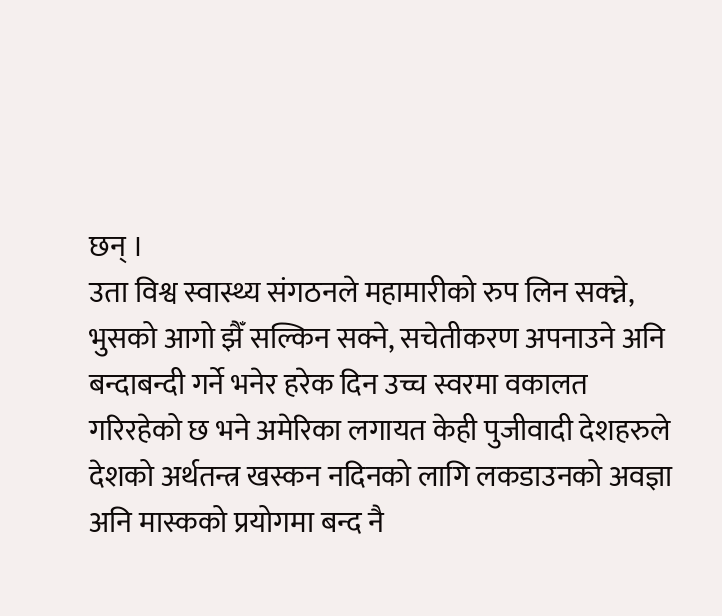छन् ।
उता विश्व स्वास्थ्य संगठनले महामारीको रुप लिन सक्न्ने, भुसको आगो झैँ सल्किन सक्ने, सचेतीकरण अपनाउने अनि बन्दाबन्दी गर्ने भनेर हरेक दिन उच्च स्वरमा वकालत गरिरहेको छ भने अमेरिका लगायत केही पुजीवादी देशहरुले देशको अर्थतन्त्र खस्कन नदिनको लागि लकडाउनको अवज्ञा अनि मास्कको प्रयोगमा बन्द नै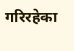गरिरहेका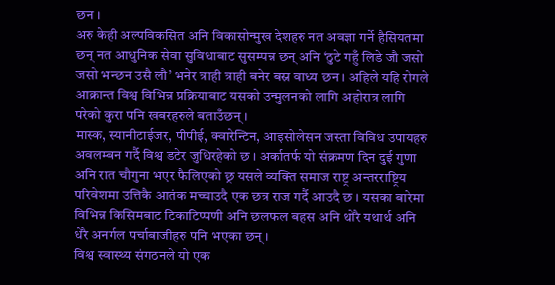छन ।
अरु केही अल्पविकसित अनि विकासोन्मुख देशहरु नत अवज्ञा गर्ने हैसियतमा छन् नत आधुनिक सेवा सुविधाबाट सुसम्पन्न छन् अनि ‘ठुटे गहुँ लिडे जौ जसो जसो भन्छन उसै लौ’ भनेर त्राही त्राही बनेर बस्न वाध्य छन । अहिले यहि रोगले आक्रान्त विश्व विभिन्न प्रक्रियाबाट यसको उन्मुलनको लागि अहोरात्र लागि परेको कुरा पनि खबरहरुले बताउँछन् ।
मास्क, स्यानीटाईजर, पीपीई, क्वारेन्टिन, आइसोलेसन जस्ता विविध उपायहरु अवलम्बन गर्दै विश्व डटेर जुधिरहेको छ । अर्कातर्फ यो संक्रमण दिन दुई गुणा अनि रात चौगुना भएर फैलिएको छ्र यसले व्यक्ति समाज राष्ट्र अन्तरराष्ट्रिय परिवेशमा उत्तिकै आतंक मच्चाउदै एक छत्र राज गर्दै आउदै छ । यसका बारेमा विभिन्न किसिमबाट टिकाटिप्पणी अनि छलफल बहस अनि थोरै यथार्थ अनि धेरै अनर्गल पर्चाबाजीहरु पनि भएका छन् ।
विश्व स्वास्थ्य संगठनले यो एक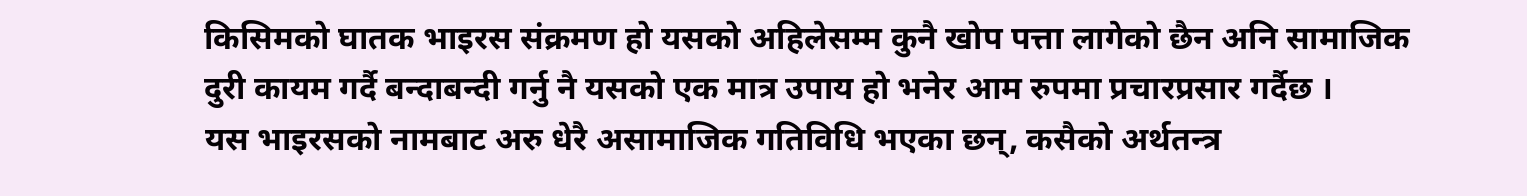किसिमको घातक भाइरस संक्रमण हो यसको अहिलेसम्म कुनै खोप पत्ता लागेको छैन अनि सामाजिक दुरी कायम गर्दै बन्दाबन्दी गर्नु नै यसको एक मात्र उपाय हो भनेर आम रुपमा प्रचारप्रसार गर्दैछ ।
यस भाइरसको नामबाट अरु धेरै असामाजिक गतिविधि भएका छन्, कसैको अर्थतन्त्र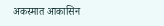अकस्मात आकासिन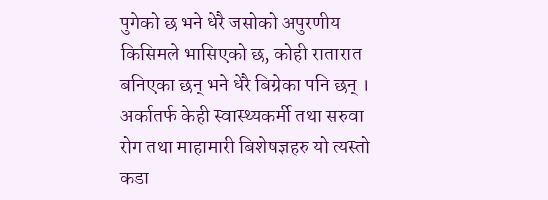पुगेको छ भने धेरै जसोको अपुरणीय किसिमले भासिएको छ, कोही रातारात बनिएका छन् भने धेरै बिग्रेका पनि छन् । अर्कातर्फ केही स्वास्थ्यकर्मी तथा सरुवा रोग तथा माहामारी बिशेषज्ञहरु यो त्यस्तो कडा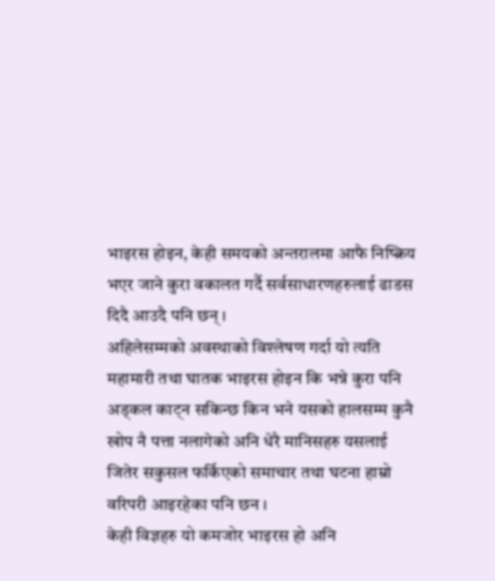भाइरस होइन, केही समयको अन्तरालमा आफै निष्क्रिय भएर जाने कुरा वकालत गर्दै सर्वसाधारणहरुलाई ढाडस दिदै आउदै पनि छन् ।
अहिलेसम्मको अवस्थाको विश्लेषण गर्दा यो त्यति महामारी तथा घातक भाइरस होइन कि भन्ने कुरा पनि अड्कल काट्न सकिन्छ किन भने यसको हालसम्म कुनै खोप नै पत्ता नलागेको अनि धेरै मानिसहरु यसलाई जितेर सकुसल फर्किएको समाचार तथा घटना हाम्रो वरिपरी आइरहेका पनि छन ।
केही विज्ञहरु यो कमजोर भाइरस हो अनि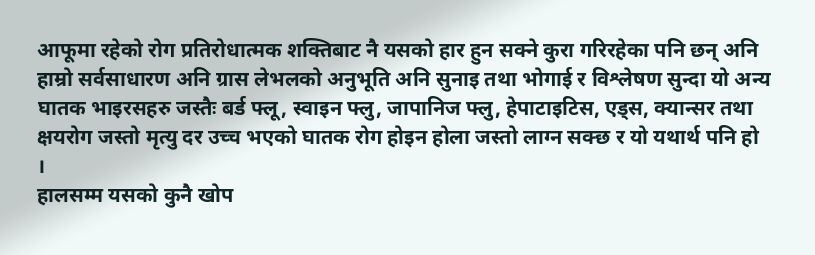आफूमा रहेको रोग प्रतिरोधात्मक शक्तिबाट नै यसको हार हुन सक्ने कुरा गरिरहेका पनि छन् अनि हाम्रो सर्वसाधारण अनि ग्रास लेभलको अनुभूति अनि सुनाइ तथा भोगाई र विश्लेषण सुन्दा यो अन्य घातक भाइरसहरु जस्तैः बर्ड फ्लू, स्वाइन फ्लु, जापानिज फ्लु, हेपाटाइटिस, एड्स, क्यान्सर तथा क्षयरोग जस्तो मृत्यु दर उच्च भएको घातक रोग होइन होला जस्तो लाग्न सक्छ र यो यथार्थ पनि हो ।
हालसम्म यसको कुनै खोप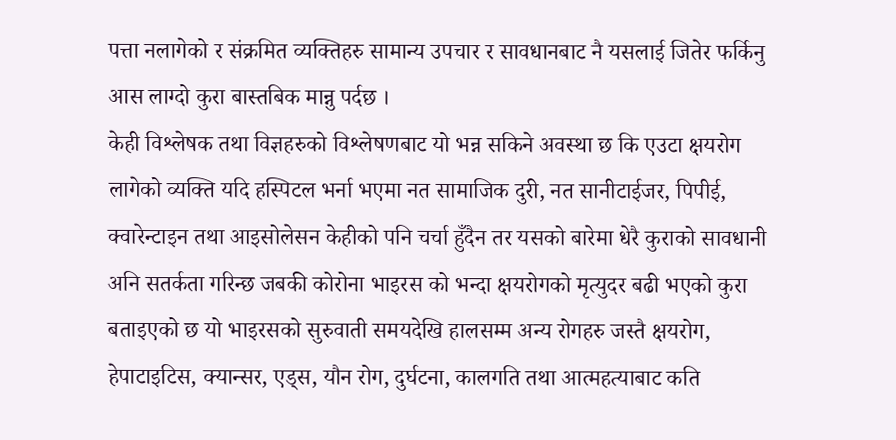पत्ता नलागेको र संक्रमित व्यक्तिहरु सामान्य उपचार र सावधानबाट नै यसलाई जितेर फर्किनु आस लाग्दो कुरा बास्तबिक मान्नु पर्दछ ।
केही विश्लेषक तथा विज्ञहरुको विश्लेषणबाट यो भन्न सकिने अवस्था छ कि एउटा क्षयरोग लागेको व्यक्ति यदि हस्पिटल भर्ना भएमा नत सामाजिक दुरी, नत सानीटाईजर, पिपीई, क्वारेन्टाइन तथा आइसोलेसन केहीको पनि चर्चा हुँदैन तर यसको बारेमा धेरै कुराको सावधानी अनि सतर्कता गरिन्छ जबकी कोरोना भाइरस को भन्दा क्षयरोगको मृत्युदर बढी भएको कुरा बताइएको छ यो भाइरसको सुरुवाती समयदेखि हालसम्म अन्य रोगहरु जस्तै क्षयरोग, हेपाटाइटिस, क्यान्सर, एड्स, यौन रोग, दुर्घटना, कालगति तथा आत्महत्याबाट कति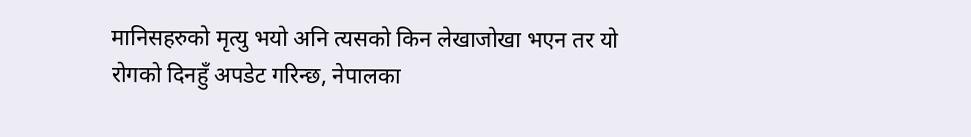मानिसहरुको मृत्यु भयो अनि त्यसको किन लेखाजोखा भएन तर यो रोगको दिनहुँ अपडेट गरिन्छ, नेपालका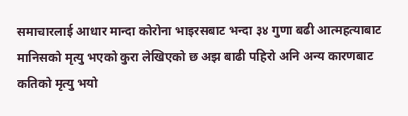समाचारलाई आधार मान्दा कोरोना भाइरसबाट भन्दा ३४ गुणा बढी आत्महत्याबाट मानिसको मृत्यु भएको कुरा लेखिएको छ अझ बाढी पहिरो अनि अन्य कारणबाट कतिको मृत्यु भयो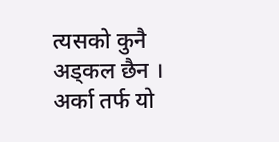त्यसको कुनै अड्कल छैन ।
अर्का तर्फ यो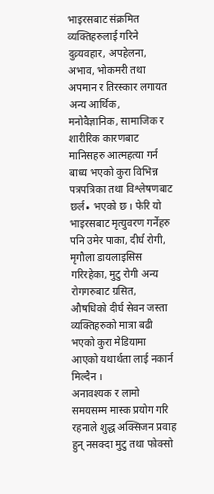भाइरसबाट संक्रमित व्यक्तिहरुलाई गरिने दुव्र्यवहार, अपहेलना, अभाव, भोकमरी तथा अपमान र तिरस्कार लगायत अन्य आर्थिक, मनोवैज्ञानिक, सामाजिक र शारीरिक कारणबाट मानिसहरु आत्महत्या गर्न बाध्य भएको कुरा विभिन्न पत्रपत्रिका तथा विश्लेषणबाट छर्ल∙ भएको छ । फेरि यो भाइरसबाट मृत्युवरण गर्नेहरु पनि उमेर पाका, दीर्घ रोगी, मृगौला डायलाइसिस गरिरहेका, मुटु रोगी अन्य रोगगरुबाट ग्रसित, औषधिको दीर्घ सेवन जस्ता व्यक्तिहरुको मात्रा बढी भएको कुरा मेडियामा आएको यथार्थता लाई नकार्न मिल्दैन ।
अनावश्यक र लामो समयसम्म मास्क प्रयोग गरि रहनाले शुद्ध अक्सिजन प्रवाह हुन् नसक्दा मुटु तथा फोक्सो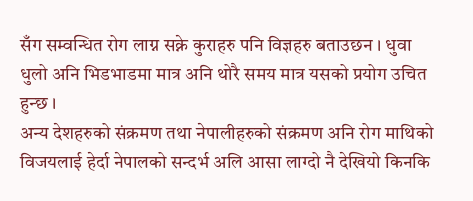सँग सम्वन्धित रोग लाग्न सक्ने कुराहरु पनि विज्ञहरु बताउछन । धुवा धुलो अनि भिडभाडमा मात्र अनि थोरै समय मात्र यसको प्रयोग उचित हुन्छ ।
अन्य देशहरुको संक्रमण तथा नेपालीहरुको संक्रमण अनि रोग माथिको विजयलाई हेर्दा नेपालको सन्दर्भ अलि आसा लाग्दो नै देखियो किनकि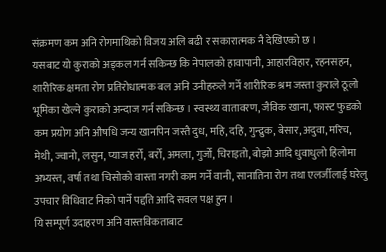संक्रमण कम अनि रोगमाथिको विजय अलि बढी र सकारात्मक नै देखिएको छ ।
यसबाट यो कुराको अड्कल गर्न सकिन्छ कि नेपालको हावापानी, आहारविहार, रहनसहन, शारीरिक क्षमता रोग प्रतिरोधात्मक बल अनि उनीहरुले गर्ने शारीरिक श्रम जस्ता कुराले ठूलो भूमिका खेल्ने कुराको अन्दाज गर्न सकिन्छ । स्वस्थ्य वातावरण, जैविक खाना, फास्ट फुडको कम प्रयोग अनि औषधि जन्य खानपिन जस्तै दुध, महि, दहि, गुन्द्रुक, बेसार, अदुवा, मरिच, मेथी, ज्वानो, लसुन, प्याज हर्रो, बर्रो, अमला, गुर्जो, चिराइतो, बोझो आदि धुवाधुलो हिलोमा अभ्यस्त, वर्षा तथा चिसोको वास्ता नगरी काम गर्ने वानी, सानातिना रोग तथा एलर्जीलाई घरेलु उपचार विधिवाट निको पार्ने पद्दति आदि सवल पक्ष हुन ।
यि सम्पूर्ण उदाहरण अनि वास्तविकताबाट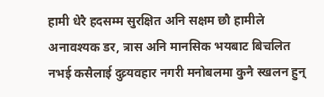हामी धेरै हदसम्म सुरक्षित अनि सक्षम छौ हामीले अनावश्यक डर, त्रास अनि मानसिक भयबाट बिचलित नभई कसैलाई दुव्र्यवहार नगरी मनोबलमा कुनै स्खलन हुन्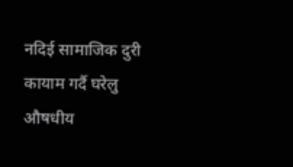नदिई सामाजिक दुरी कायाम गर्दै घरेलु औषधीय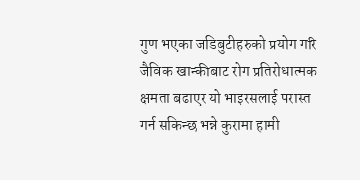गुण भएका जडिबुटीहरुको प्रयोग गरि जैविक खान्कीबाट रोग प्रतिरोधात्मक क्षमता बढाएर यो भाइरसलाई परास्त गर्न सकिन्छ भन्ने कुरामा हामी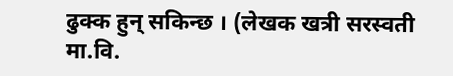ढुक्क हुन् सकिन्छ । (लेखक खत्री सरस्वती मा.वि.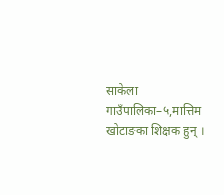साकेला गाउँपालिका–५,मात्तिम खोटाङका शिक्षक हुन् ।